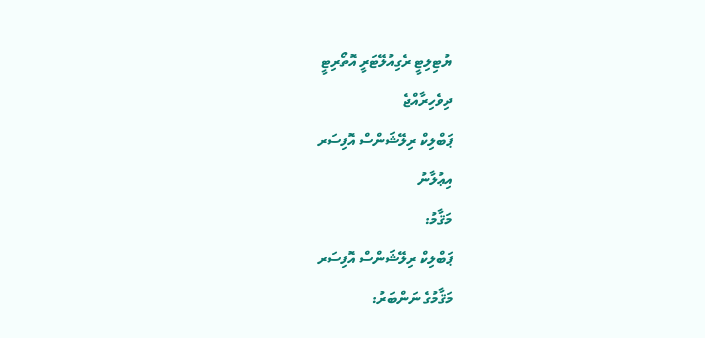ޔުޓިލިޓީ ރެގިއުލޭޓަރީ އޮތޯރިޓީ
ދިވެހިރާއްޖެ
ޕަބްލިކް ރިލޭޝަންސް އޮފިސަރ
އިޢުލާނު
މަޤާމު:
ޕަބްލިކް ރިލޭޝަންސް އޮފިސަރ
މަޤާމުގެ ނަންބަރު: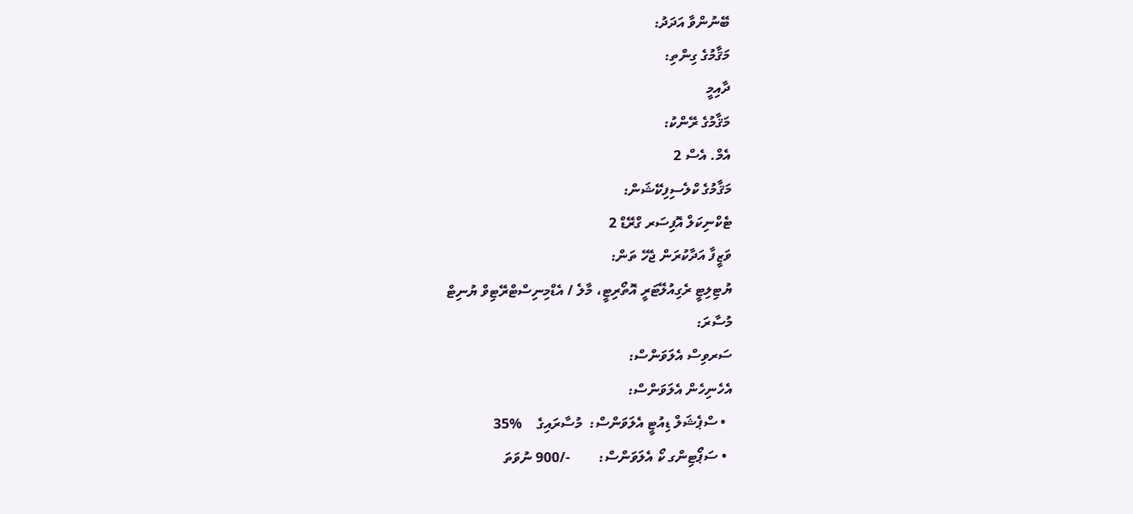ބޭނުންވާ އަދަދު:
މަޤާމުގެ ގިންތި:
ދާއިމީ
މަޤާމުގެ ރޭންކު:
އެމް. އެސް 2
މަޤާމުގެ ކްލެސިފިކޭޝަން:
ޓެކްނިކަލް އޮފިސަރ ގްރޭޑް 2
ވަޒީފާ އަދާކުރަން ޖެހޭ ތަން:
ޔުޓިލިޓީ ރެގިއުލޭޓަރީ އޮތޯރިޓީ، މާލެ / އެޑްމިނިސްޓްރޭޓިވް ޔުނިޓް
މުސާރަ:
ސަރވިސް އެލަވަންސް:
އެހެނިހެން އެލަވަންސް:
  • ސްޕެޝަލް ޑިއުޓީ އެލަވަންސް:  މުސާރައިގެ    %35
  • ސަޕޯޓިންގ ކޯ އެލަވަންސް:        -/900 ނުވަތަ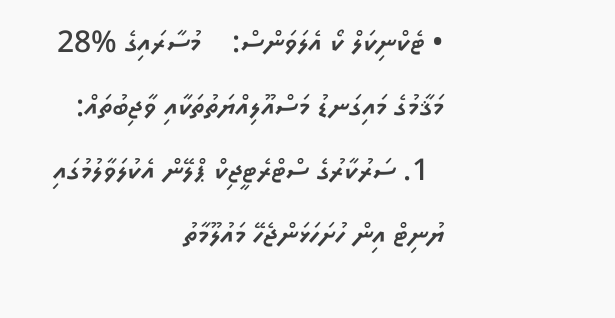• ޓެކްނިކަލް ކޯ އެލަވަންސް:    މުސާރައިގެ %28
މަޤާމުގެ މައިގަނޑު މަސްއޫލިއްޔަތުތަކާއި ވާޖިބުތައް:
  1. ސަރުކާރުގެ ސްޓްރެޓީޖިކް ޕްލޭން އެކުލަވާލުމުގައި ޔުނިޓް އިން ހުށަހަޅަންޖެހޭ މައުލޫމާތު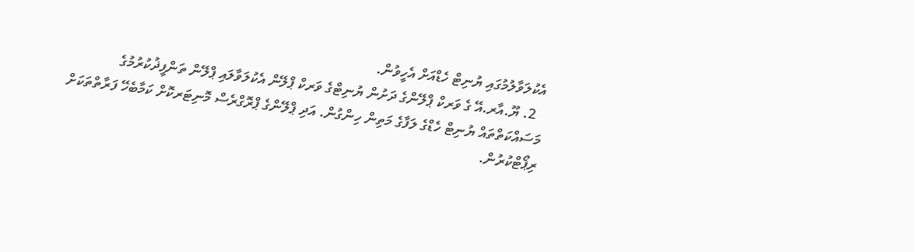އެކުލަވާލުމުގައި ޔުނިޓް ހެޑްއަށް އެހީވުން.
  2. ޔޫ.އާރ.އޭ ގެ ވަރކް ޕްލޭންގެ ދަށުން ޔުނިޓްގެ ވަރކް ޕްލޭން އެކުލަވާލައި ޕްލޭން ތަންފީޛުކުރުމުގެ މަސައްކަތްތައް ޔުނިޓް ހެޑްގެ ލަފާގެ މަތިން ހިންގުން. އަދި ޕްލޭންގެ ޕްރޮގްރެސް މޮނިޓަރކޮށް ކަމާބެހޭ ފަރާތްތަކަށް ރިޕޯޓްކުރުން.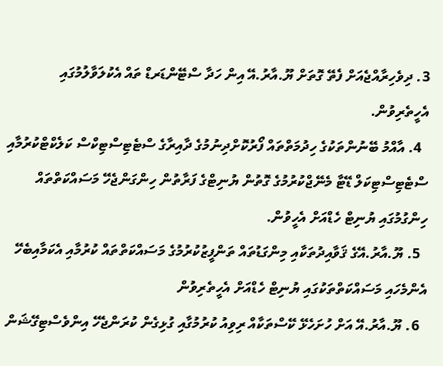3. ދިވެހިރާއްޖެއަށް ފެތޭ ގޮތަށް ޔޫ.އާރު.އޭ އިން ހަދާ ސްޓޭންޑަރޑް ތައް އެކުލަވާލުމުގައި އެހީތެރިވުން.
  4. އާއްމު ބޭނުންތަކުގެ ހިދުމަތްތައް ފޯރުކޮށްދިނުމުގެ ދާއިރާގެ ސްޓެޓިސްޓިކްސް ކަލެކްޓްކުރުމާއި ސްޓެޓިސްޓިކަލް ޑޭޓާ މެނޭޖްކުރުމުގެ ގޮތުން ޔުނިޓްގެ ފަރާތުން ހިންގަންޖެހޭ މަސައްކަތްތައް ހިންގުމުގައި ޔުނިޓް ހެޑްއަށް އެހީވުން.
  5. ޔޫ.އާރު.އޭގެ ޤަވާއިދުތަކާއި މިންގަޑުތައް ތަންފީޒުކުރުމުގެ މަސައްކަތްތައް ކުރުމާއި އެކަމާއިބެހޭ އެންމެހައި މަސައްކަތްތަކުގައި ޔުނިޓް ހެޑްއަށް އެހީތެރިވުން
  6. ޔޫ.އާރު.އޭ އަށް ހުށަހެޅޭ ކޭސްތަކާއް ރިވިއު ކުރުމުގާއި ގުޅިގެން ކުރަންޖެހޭ އިންވެސްޓިގޭޝަން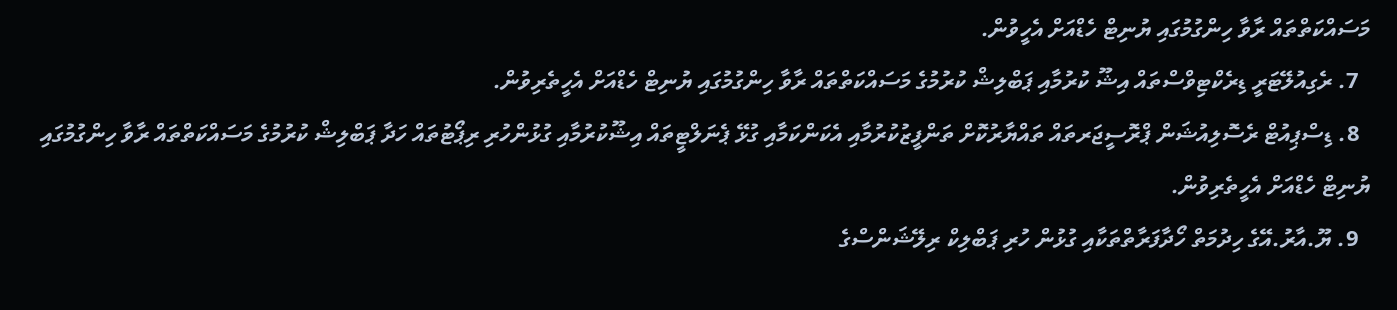މަސައްކަތްތައް ރާވާ ހިންގުމުގައި ޔުނިޓް ހެޑްއަށް އެހީވުން.
  7. ރެގިއުލޭޓަރީ ޑިރެކްޓިވްސްތައް އިޝޫ ކުރުމާއި ޕަބްލިޝް ކުރުމުގެ މަސައްކަތްތައް ރާވާ ހިންގުމުގައި ޔުނިޓް ހެޑްއަށް އެހީތެރިވުން.
  8. ޑިސްޕިއުޓް ރެސޮލިއުޝަން ޕްރޮސީޖަރތައް ތައްޔާރުކޮށް ތަންފީޒުކުރުމާއި އެކަންކަމާއި ގުޅޭ ޕެނަލްޓީތައް އިޝޫކުރުމާއި ގުޅުންހުރި ރިޕޯޓުތައް ހަދާ ޕަބްލިޝް ކުރުމުގެ މަސައްކަތްތައް ރާވާ ހިންގުމުގައި ޔުނިޓް ހެޑްއަށް އެހީތެރިވުން.
  9. ޔޫ.އާރު.އޭގެ ހިދުމަތް ހޯދާފަރާތްތަކާއި ގުޅުން ހުރި ޕަބްލިކް ރިލޭޝަންސްގެ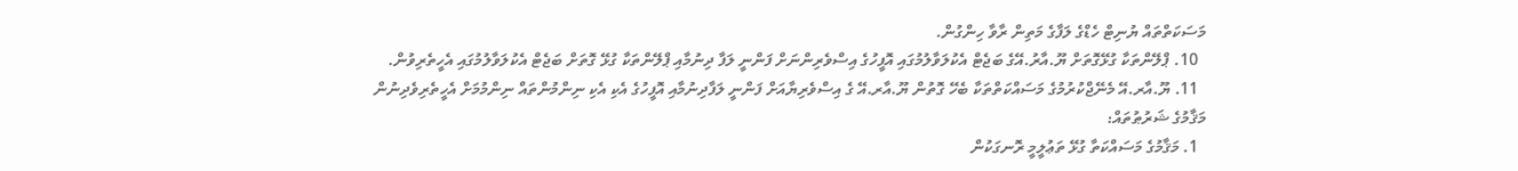މަސަކަތްތައް ޔުނިޓް ހެޑްގެ ލަފާގެ މަތިން ރާވާ ހިންގުން.
  10. ޕްލޭންތަކާ ގުޅޭގޮތަށް ޔޫ.އާރު.އޭގެ ބަޖެޓް އެކުލަވާލުމުގައި އޮފީހުގެ އިސްވެރިންނަށް ފަންނީ ލަފާ ދިނުމާއި ޕްލޭންތަކާ ގުޅޭ ގޮތަށް ބަޖެޓް އެކުލަވާލުމުގައި އެހީތެރިވުން.
  11. ޔޫ.އާރ.އޭ މެނޭޖްކުރުމުގެ މަސައްކަތްތަކާ ބެހޭ ގޮތުން ޔޫ.އާރ.އޭ ގެ އިސްވެރިޔާއަށް ފަންނީ ލަފާދިނުމާއި އޮފީހުގެ އެކި އެކި ނިންމުންތައް ނިންމުމަށް އެހީތެރިވެދިނުން
މަޤާމުގެ ޝަރުޠުތައް:
  1. މަޤާމުގެ މަސައްކަތާ ގުޅޭ ތަޢުލީމީ ރޮނގަކުން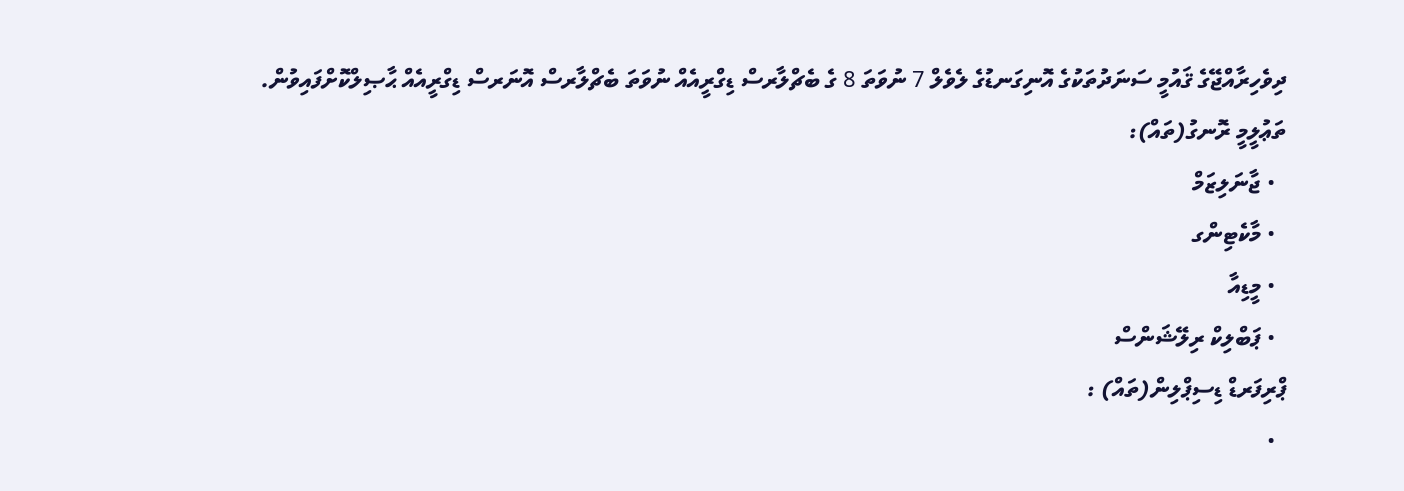ދިވެހިރާއްޖޭގެ ޤައުމީ ސަނަދުތަކުގެ އޮނިގަނޑުގެ ލެވެލް 7 ނުވަތަ 8 ގެ ބެޗްލާރސް ޑިގްރީއެއް ނުވަތަ ބެޗްލާރސް އޮނަރސް ޑިގްރީއެއް ޙާޞިލްކޮށްފައިވުން.
ތަޢުލީމީ ރޮނގު(ތައް):
  • ޖާނަލިޒަމް
  • މާކެޓިންގ
  • މީޑިއާ
  • ޕަބްލިކް ރިލޭޝަންސް
ޕްރިފަރޑް ޑިސިޕްލިން(ތައް) :
  •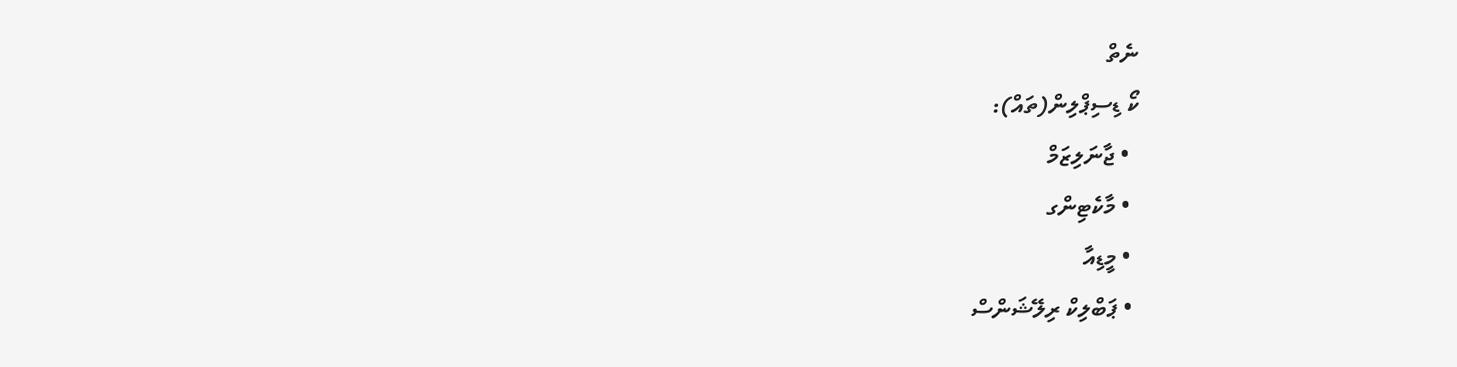ނެތް
ކޯ ޑިސިޕްލިން(ތައް):
  • ޖާނަލިޒަމް
  • މާކެޓިންގ
  • މީޑިއާ
  • ޕަބްލިކް ރިލޭޝަންސް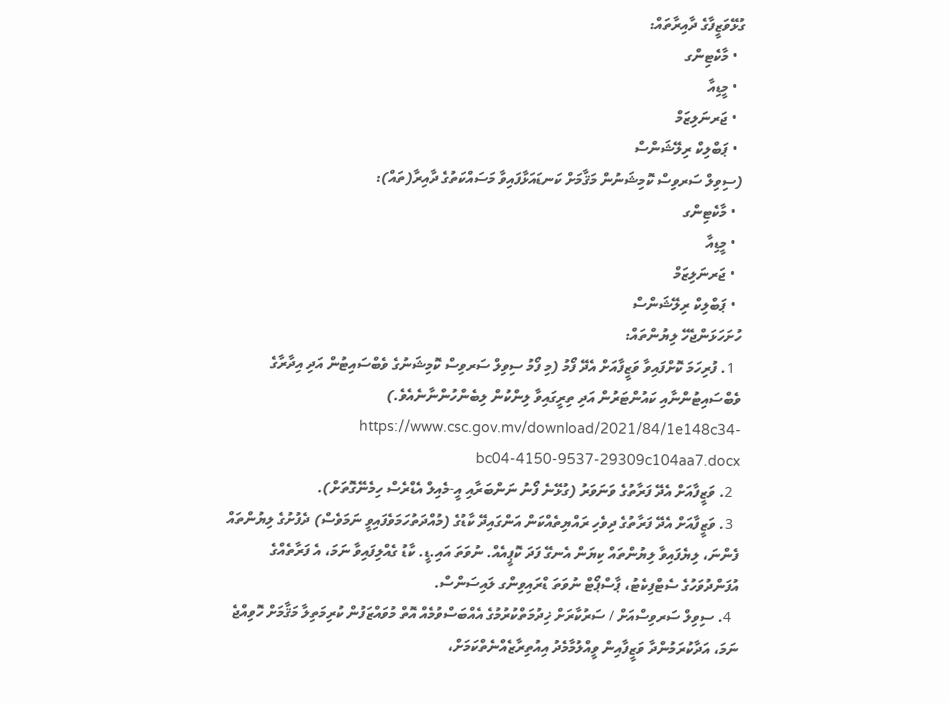ގުޅޭވަޒީފާގެ ދާއިރާތައް:
  • މާކެޓިންގ
  • މީޑިއާ
  • ޖަރނަލިޒަމް
  • ޕަބްލިކް ރިލޭޝަންސް
(ސިވިލް ސަރވިސް ކޮމިޝަނުން މަޤާމަށް ކަނޑައަޅާފައިވާ މަސައްކަތުގެ ދާއިރާ(ތައް):
  • މާކެޓިންގ
  • މީޑިއާ
  • ޖަރނަލިޒަމް
  • ޕަބްލިކް ރިލޭޝަންސް
ހުށަހަޅަންޖެހޭ ލިޔުންތައް:
  1. ފުރިހަމަ ކޮށްފައިވާ ވަޒީފާއަށް އެދޭ ފޯމު (މި ފޯމު ސިވިލް ސަރވިސް ކޮމިޝަނުގެ ވެބްސައިޓުން އަދި އިދާރާގެ ވެބްސައިޓުންނާއި ކައުންޓަރުން އަދި ތިރީގައިވާ ލިންކުން ލިބެންހުންނާނެއެވެ.) https://www.csc.gov.mv/download/2021/84/1e148c34-bc04-4150-9537-29309c104aa7.docx
  2. ވަޒީފާއަށް އެދޭ ފަރާތުގެ ވަނަވަރު (ގުޅޭނެ ފޯނު ނަންބަރާއި އީ-މެއިލް އެޑްރެސް ހިމެނޭގޮތަށް).
  3. ވަޒީފާއަށް އެދޭ ފަރާތުގެ ދިވެހި ރައްޔިތެއްކަން އަންގައިދޭ ކާޑުގެ (މުއްދަތުހަމަވެފައިވީ ނަމަވެސް) ދެފުށުގެ ލިޔުންތައް ފެންނަ، ލިޔެފައިވާ ލިޔުންތައް ކިޔަން އެނގޭ ފަދަ ކޮޕީއެއް. ނުވަތަ އައި.ޑީ. ކާޑު ގެއްލިފައިވާ ނަމަ، އެ ފަރާތެއްގެ އުފަންދުވަހުގެ ސެޓްފިކެޓު، ޕާސްޕޯޓް ނުވަތަ ޑްރައިވިންގ ލައިސަންސް.
  4. ސިވިލް ސަރވިސްއަށް / ސަރުކާރަށް ޚިދުމަތްކުރުމުގެ އެއްބަސްވުމެއް އޮތް މުވައްޒަފުން ކުރިމަތިލާ މަޤާމަށް ހޮވިއްޖެ ނަމަ، އަދާކުރަމުންދާ ވަޒީފާއިން ވީއްލުމާމެދު އިއުތިރާޒެއްނެތްކަމަށް،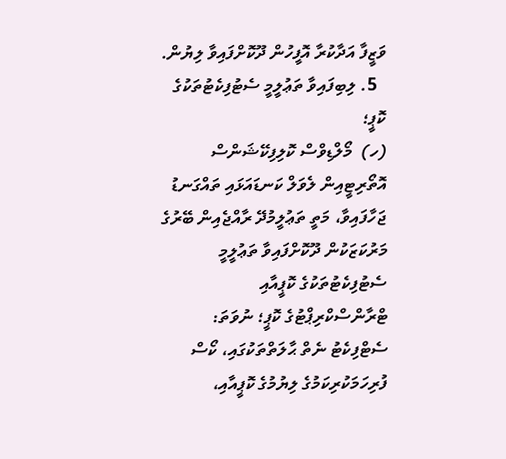ވަޒީފާ އަދާކުރާ އޮފީހުން ދޫކޮށްފައިވާ ލިޔުން.
  5. ލިބިފައިވާ ތަޢުލީމީ ސެޓުފިކެޓުތަކުގެ ކޮޕީ؛
(ހ)  މޯލްޑިވްސް ކޮލިފިކޭޝަންސް އޮތޯރިޓީއިން ލެވަލް ކަނޑައަޅައި ތައްގަނޑު ޖަހާފައިވާ، މަތީ ތަޢުލީމުދޭ ރާއްޖެއިން ބޭރުގެ މަރުކަޒަކުން ދޫކޮށްފައިވާ ތަޢުލީމީ ސެޓުފިކެޓުތަކުގެ ކޮޕީއާއި ޓްރާންސްކްރިޕްޓުގެ ކޮޕީ؛ ނުވަތަ: ސެޓްފިކެޓު ނެތް ޙާލަތްތަކުގައި، ކޯސް ފުރިހަމަކުރިކަމުގެ ލިޔުމުގެ ކޮޕީއާއި،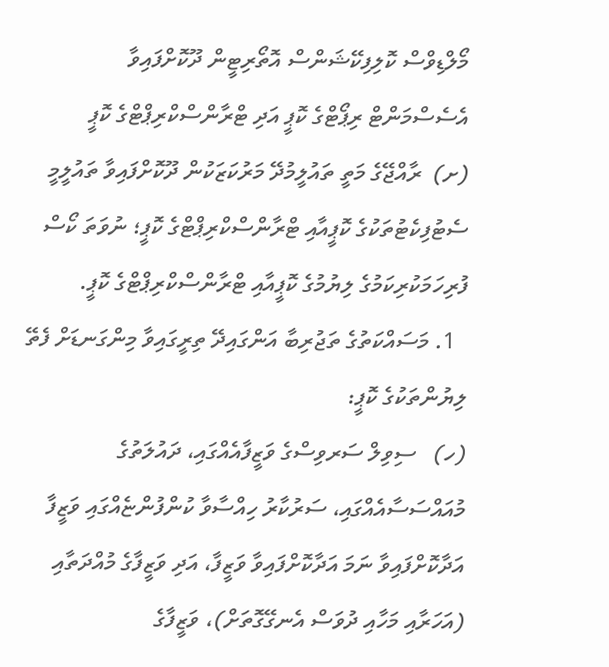މޯލްޑިވްސް ކޮލިފިކޭޝަންސް އޮތޯރިޓީން ދޫކޮށްފައިވާ އެސެސްމަންޓް ރިޕޯޓްގެ ކޮޕީ އަދި ޓްރާންސްކްރިޕްޓްގެ ކޮޕީ
(ށ)  ރާއްޖޭގެ މަތީ ތައުލީމުދޭ މަރުކަޒަކުން ދޫކޮށްފައިވާ ތައުލީމީ ސެޓުފިކެޓުތަކުގެ ކޮޕީއާއި ޓްރާންސްކްރިޕްޓްގެ ކޮޕީ؛ ނުވަތަ ކޯސް ފުރިހަމަކުރިކަމުގެ ލިޔުމުގެ ކޮޕީއާއި ޓްރާންސްކްރިޕްޓްގެ ކޮޕީ.
  1. މަސައްކަތުގެ ތަޖުރިބާ އަންގައިދޭ ތިރީގައިވާ މިންގަނޑަށް ފެތޭ ލިޔުންތަކުގެ ކޮޕީ:
(ހ)   ސިވިލް ސަރވިސްގެ ވަޒީފާއެއްގައި، ދައުލަތުގެ މުއައްސަސާއެއްގައި، ސަރުކާރު ހިއްސާވާ ކުންފުންޏެއްގައި ވަޒީފާ އަދާކޮށްފައިވާ ނަމަ އަދާކޮށްފައިވާ ވަޒީފާ، އަދި ވަޒީފާގެ މުއްދަތާއި (އަހަރާއި މަހާއި ދުވަސް އެނގޭގޮތަށް)، ވަޒީފާގެ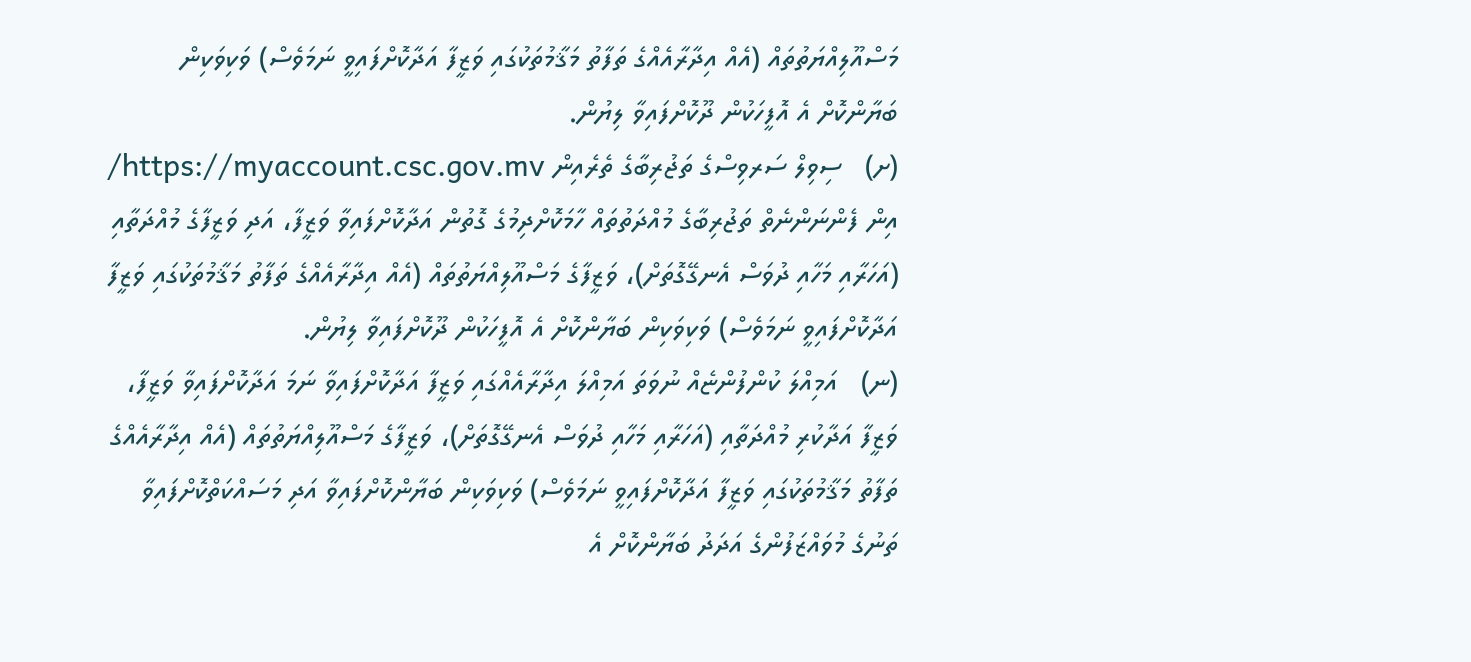މަސްއޫލިއްޔަތުތައް (އެއް އިދާރާއެއްގެ ތަފާތު މަޤާމުތަކުގައި ވަޒީފާ އަދާކޮށްފައިވީ ނަމަވެސް) ވަކިވަކިން ބަޔާންކޮށް އެ އޮފީހަކުން ދޫކޮށްފައިވާ ލިޔުން.
(ށ)   ސިވިލް ސަރވިސްގެ ތަޖުރިބާގެ ތެރެއިން https://myaccount.csc.gov.mv/ އިން ފެންނަންނެތް ތަޖުރިބާގެ މުއްދަތުތައް ހާމަކޮށްދިމުގެ ގޮތުން އަދާކޮށްފައިވާ ވަޒީފާ، އަދި ވަޒީފާގެ މުއްދަތާއި (އަހަރާއި މަހާއި ދުވަސް އެނގޭގޮތަށް)، ވަޒީފާގެ މަސްއޫލިއްޔަތުތައް (އެއް އިދާރާއެއްގެ ތަފާތު މަޤާމުތަކުގައި ވަޒީފާ އަދާކޮށްފައިވީ ނަމަވެސް) ވަކިވަކިން ބަޔާންކޮށް އެ އޮފީހަކުން ދޫކޮށްފައިވާ ލިޔުން.
(ނ)   އަމިއްލަ ކުންފުންޏެއް ނުވަތަ އަމިއްލަ އިދާރާއެއްގައި ވަޒީފާ އަދާކޮށްފައިވާ ނަމަ އަދާކޮށްފައިވާ ވަޒީފާ، ވަޒީފާ އަދާކުރި މުއްދަތާއި (އަހަރާއި މަހާއި ދުވަސް އެނގޭގޮތަށް)، ވަޒީފާގެ މަސްއޫލިއްޔަތުތައް (އެއް އިދާރާއެއްގެ ތަފާތު މަޤާމުތަކުގައި ވަޒީފާ އަދާކޮށްފައިވީ ނަމަވެސް) ވަކިވަކިން ބަޔާންކޮށްފައިވާ އަދި މަސައްކަތްކޮށްފައިވާ ތަނުގެ މުވައްޒަފުންގެ އަދަދު ބަޔާންކޮށް އެ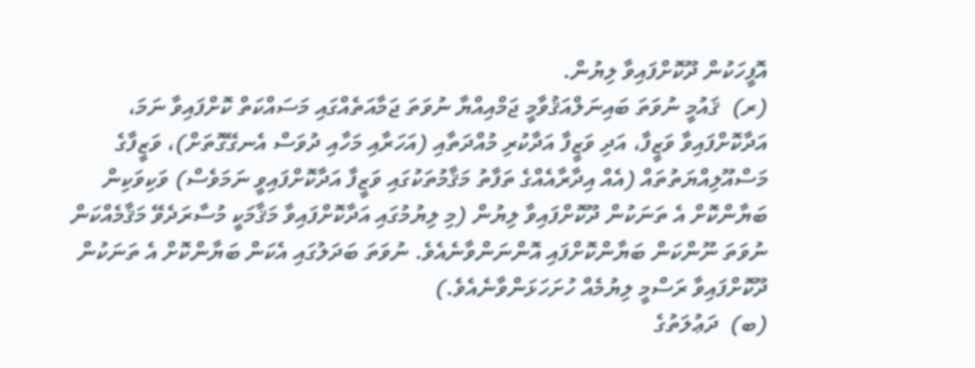އޮފީހަކުން ދޫކޮށްފައިވާ ލިޔުން.
(ރ)  ޤައުމީ ނުވަތަ ބައިނަލްއަޤުވާމީ ޖަމްއިއްޔާ ނުވަތަ ޖަމާއަތެއްގައި މަސައްކަތް ކޮށްފައިވާ ނަމަ، އަދާކޮށްފައިވާ ވަޒީފާ، އަދި ވަޒީފާ އަދާކުރި މުއްދަތާއި (އަހަރާއި މަހާއި ދުވަސް އެނގޭގޮތަށް)، ވަޒީފާގެ މަސްއޫލިއްޔަތުތައް (އެއް އިދާރާއެއްގެ ތަފާތު މަޤާމުތަކުގައި ވަޒީފާ އަދާކޮށްފައިވީ ނަމަވެސް) ވަކިވަކިން ބަޔާންކޮށް އެ ތަނަކުން ދޫކޮށްފައިވާ ލިޔުން (މި ލިޔުމުގައި އަދާކޮށްފައިވާ މަޤާމަކީ މުސާރަދެވޭ މަޤާމެއްކަން ނުވަތަ ނޫންކަން ބަޔާންކޮށްފައި އޮންނަންވާނެއެވެ. ނުވަތަ ބަދަލުގައި އެކަން ބަޔާންކޮށް އެ ތަނަކުން ދޫކޮށްފައިވާ ރަސްމީ ލިޔުމެއް ހުށަހަޅަންވާނެއެވެ.)
(ބ)  ދަޢުލަތުގެ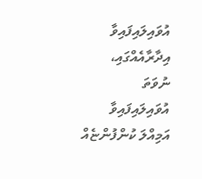އުވައިލައިފައިވާ އިދާރާއެއްގައި، ނުވަތަ އުވައިލައިފައިވާ އަމިއްލަ ކުންފުންޏެއް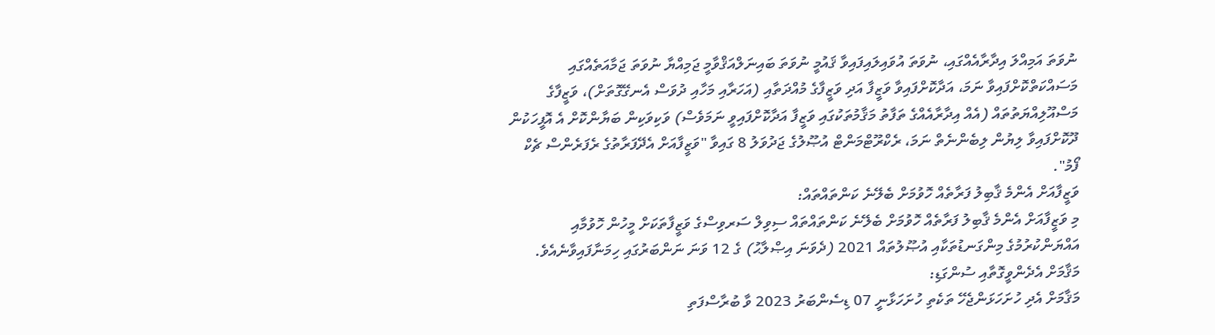ނުވަތަ އަމިއްލަ އިދާރާއެއްގައި، ނުވަތަ އުވައިލައިފައިވާ ޤައުމީ ނުވަތަ ބައިނަލްއަޤްވާމީ ޖަމިއްޔާ ނުވަތަ ޖަމާއަތެއްގައި މަސައްކަތްކޮށްފައިވާ ނަމަ، އަދާކޮށްފައިވާ ވަޒީފާ އަދި ވަޒީފާގެ މުއްދަތާއި (އަހަރާއި މަހާއި ދުވަސް އެނގޭގޮތަށް)، ވަޒީފާގެ މަސްއޫލިއްޔަތުތައް (އެއް އިދާރާއެއްގެ ތަފާތު މަޤާމުތަކުގައި ވަޒީފާ އަދާކޮށްފައިވީ ނަމަވެސް) ވަކިވަކިން ބަޔާންކޮށް އެ އޮފީހަކުން ދޫކޮށްފައިވާ ލިޔުން ލިބެންނެތް ނަމަ، ރެކްރޫޓްމަންޓް އުޞޫލުގެ ޖަދުވަލު 8 ގައިވާ "ވަޒީފާއަށް އެދޭފަރާތުގެ ރެފަރެންސް ޗެކް ފޯމު".
ވަޒީފާއަށް އެންމެ ޤާބިލު ފަރާތެއް ހޮވުމަށް ބެލޭނެ ކަންތައްތައް:
މި ވަޒީފާއަށް އެންމެ ޤާބިލު ފަރާތެއް ހޮވުމަށް ބެލޭނެ ކަންތައްތައް ސިވިލް ސަރވިސްގެ ވަޒީފާތަކަށް މީހުން ހޮވުމާއި އައްޔަންކުރުމުގެ މިންގަނޑުތަކާއި އުޞޫލުތައް 2021 (ދެވަނަ އިޞްލާޙު) ގެ 12 ވަނަ ނަންބަރުގައި ހިމަނާފައިވާނެއެވެ.
މަޤާމަށް އެދެންވީގޮތާއި ސުންގަޑި:
މަޤާމަށް އެދި ހުށަހަޅަންޖެހޭ ތަކެތި ހުށަހަޅާނީ 07 ޑިސެންބަރު 2023 ވާ ބުރާސްފަތި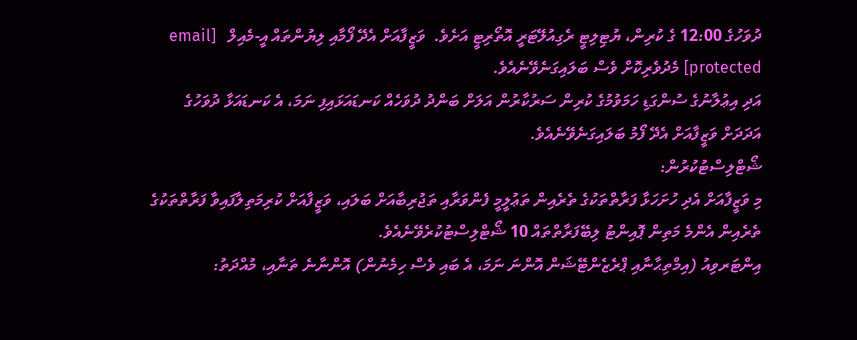ދުވަހުގެ 12:00 ގެ ކުރިން، ޔުޓިލިޓީ ރެގިއުލޭޓަރީ އޮތޯރިޓީ އަށެވެ.  ވަޒީފާއަށް އެދޭ ފޯމާއި ލިޔުންތައް އީ-މެއިލް   [email protected] މެދުވެރިކޮށް ވެސް ބަލައިގަނެވޭނެއެވެ.
އަދި އިޢުލާނުގެ ސުންގަޑި ހަމަވުމުގެ ކުރިން ސަރުކާރުން އަލަށް ބަންދު ދުވަހެއް ކަނޑައަޅައިފި ނަމަ، އެ ކަނޑައަޅާ ދުވަހުގެ އަދަދަށް ވަޒީފާއަށް އެދޭ ފޯމު ބަލައިގަނެވޭނެއެވެ.
ޝޯޓްލިސްޓުކުރުން:
މި ވަޒީފާއަށް އެދި ހުށަހަޅާ ފަރާތްތަކުގެ ތެރެއިން ތަޢުލީމީ ފެންވަރާއި ތަޖުރިބާއަށް ބަލައި، ވަޒީފާއަށް ކުރިމަތިލާފައިވާ ފަރާތްތަކުގެ ތެރެއިން އެންމެ މަތިން ޕޮއިންޓު ލިބޭފަރާތްތައް 10 ޝޯޓްލިސްޓުކުރެވޭނެއެވެ.
އިންޓަރވިއު (އިމްތިޙާނާއި ޕްރެޒެންޓޭޝަން އޮންނަ ނަމަ، އެ ބައި ވެސް ހިމެނުން) އޮންނާނެ ތަނާއި، މުއްދަތު: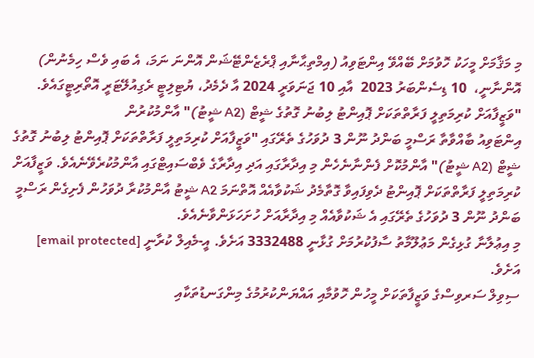މި މަޤާމަށް މީހަކު ހޮވުމަށް ބޭއްވޭ އިންޓަވިއު (އިމްތިޙާނާއި ޕްރެޒެންޓޭޝަން އޮންނަ ނަމަ، އެ ބައި ވެސް ހިމެނުން)  އޮންނާނީ،  10 ޑިސެންބަރު 2023  އާއި 10 ޖަނަވަރީ 2024 އާ ދެމެދު، ޔުޓިލިޓީ ރެގިއުލޭޓަރީ އޮތޯރިޓީގައެވެ.
"ވަޒީފާއަށް ކުރިމަތިލީ ފަރާތްތަކަށް ޕޮއިންޓު ލިބުނު ގޮތުގެ ޝީޓް (A2 ޝީޓު)" އާންމުކުރުން
އިންޓަވިއު ބާއްވާތާ ރަސްމީ ބަންދު ނޫން 3 ދުވަހުގެ ތެރޭގައި "ވަޒީފާއަށް ކުރިމަތިލީ ފަރާތްތަކަށް ޕޮއިންޓު ލިބުނު ގޮތުގެ ޝީޓް (A2 ޝީޓު)" އާންމުކޮށް ފެންނާނެހެން މި އިދާރާގައި އަދި އިދާރާގެ ވެބްސައިޓްގައި އާންމުކުރެވޭނެއެވެ. ވަޒީފާއަށް ކުރިމަތިލީ ފަރާތްތަކަށް ޕޮއިންޓު ދެވިފައިވާ ގޮތާމެދު ޝަކުވާއެއް އޮތްނަމަ A2 ޝީޓު އާންމުކުރާ ދުވަހުން ފެށިގެން ރަސްމީ ބަންދު ނޫން 3 ދުވަހުގެ ތެރޭގައި އެ ޝަކުވާއެއް މި އިދާރާއަށް ހުށަހަޅަންވާނެއެވެ.
މި އިޢުލާނާ ގުޅިގެން މަޢުލޫމާތު ސާފުކުރުމަށް ގުޅާނީ 3332488 އަށެވެ. އީ-މެއިލް ކުރާނީ [email protected] އަށެވެ.
ސިވިލް ސަރވިސްގެ ވަޒީފާތަކަށް މީހުން ހޮވުމާއި އައްޔަންކުރުމުގެ މިންގަނޑުތަކާއި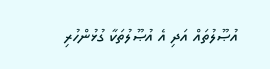އުޞޫލުތައް އަދި އެ އުޞޫލުތަކާ ގުޅުންހުރި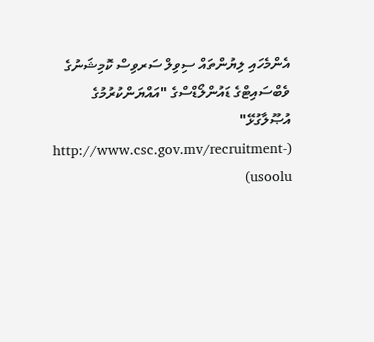އެންމެހައި ލިޔުންތައް ސިވިލް ސަރވިސް ކޮމިޝަނުގެ ވެބްސައިޓްގެ ޑައުންލޯޑްސްގެ "އައްޔަންކުރުމުގެ އުޞޫލާގުޅޭ" (http://www.csc.gov.mv/recruitment-usoolu)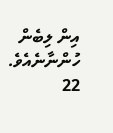އިން ލިބެން ހުންނާނެއެވެ.
22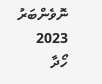ނޮވެންބަރު 2023
ހޯދާ